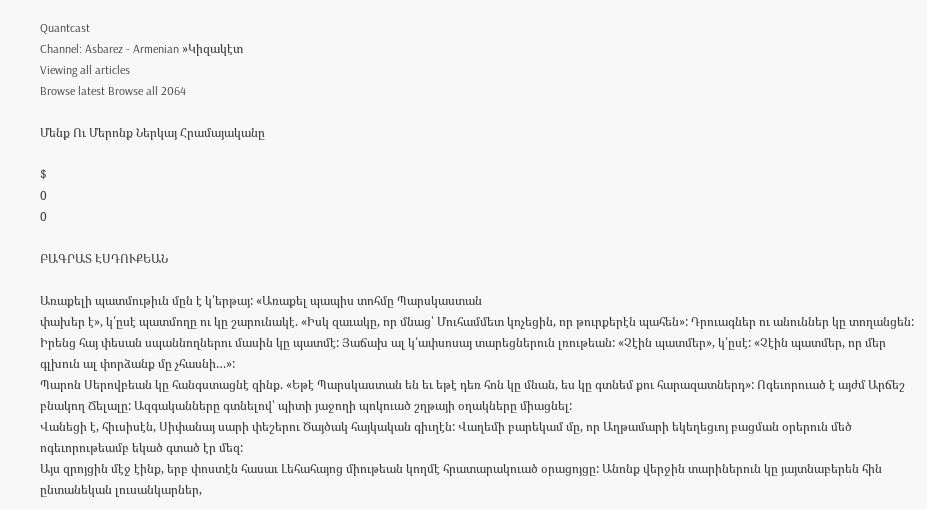Quantcast
Channel: Asbarez - Armenian »Կիզակէտ
Viewing all articles
Browse latest Browse all 2064

Մենք Ու Մերոնք Ներկայ Հրամայականը

$
0
0

ԲԱԳՐԱՏ ԷՍԴՈՒՔԵԱՆ

Առաքելի պատմութիւն մըն է կ՛երթայ: «Առաքել պապիս տոհմը Պարսկաստան
փախեր է», կ՛ըսէ պատմողը ու կը շարունակէ. «Իսկ զաւակը, որ մնաց՝ Մուհամմետ կոչեցին, որ թուրքերէն պահեն»: Դրուագներ ու անուններ կը տողանցեն: Իրենց հայ փեսան սպաննողներու մասին կը պատմէ: Յաճախ ալ կ՛ափսոսայ տարեցներուն լռութեան: «Չէին պատմեր», կ՛ըսէ: «Չէին պատմեր, որ մեր գլխուն ալ փորձանք մը չհասնի…»:
Պարոն Սերովբեան կը հանգստացնէ զինք. «Եթէ Պարսկաստան են եւ եթէ դեռ հոն կը մնան, ես կը գտնեմ քու հարազատներդ»: Ոգեւորուած է այժմ Արճեշ բնակող Ճելալը: Ազգականները գտնելով՝ պիտի յաջողի պոկուած շղթայի օղակները միացնել:
Վանեցի է, հիւսիսէն, Սիփանայ սարի փեշերու Ծայծակ հայկական գիւղէն: Վաղեմի բարեկամ մը, որ Աղթամարի եկեղեցւոյ բացման օրերուն մեծ ոգեւորութեամբ եկած գտած էր մեզ:
Այս զրոյցին մէջ էինք, երբ փոստէն հասաւ Լեհահայոց միութեան կողմէ հրատարակուած օրացոյցը: Անոնք վերջին տարիներուն կը յայտնաբերեն հին ընտանեկան լուսանկարներ,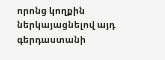որոնց կողքին ներկայացնելով այդ գերդաստանի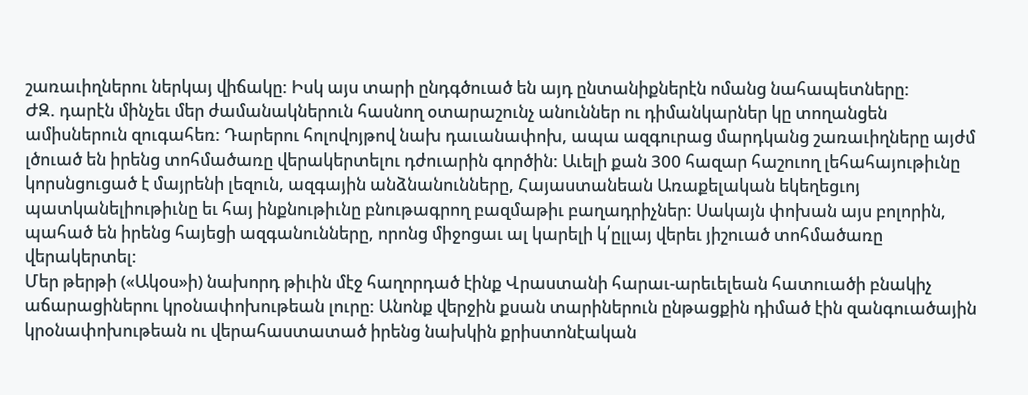շառաւիղներու ներկայ վիճակը: Իսկ այս տարի ընդգծուած են այդ ընտանիքներէն ոմանց նահապետները:
ԺԶ. դարէն մինչեւ մեր ժամանակներուն հասնող օտարաշունչ անուններ ու դիմանկարներ կը տողանցեն ամիսներուն զուգահեռ: Դարերու հոլովոյթով նախ դաւանափոխ, ապա ազգուրաց մարդկանց շառաւիղները այժմ լծուած են իրենց տոհմածառը վերակերտելու դժուարին գործին: Աւելի քան 300 հազար հաշուող լեհահայութիւնը կորսնցուցած է մայրենի լեզուն, ազգային անձնանունները, Հայաստանեան Առաքելական եկեղեցւոյ պատկանելիութիւնը եւ հայ ինքնութիւնը բնութագրող բազմաթիւ բաղադրիչներ: Սակայն փոխան այս բոլորին, պահած են իրենց հայեցի ազգանունները, որոնց միջոցաւ ալ կարելի կ՛ըլլայ վերեւ յիշուած տոհմածառը վերակերտել:
Մեր թերթի («Ակօս»ի) նախորդ թիւին մէջ հաղորդած էինք Վրաստանի հարաւ-արեւելեան հատուածի բնակիչ աճարացիներու կրօնափոխութեան լուրը: Անոնք վերջին քսան տարիներուն ընթացքին դիմած էին զանգուածային կրօնափոխութեան ու վերահաստատած իրենց նախկին քրիստոնէական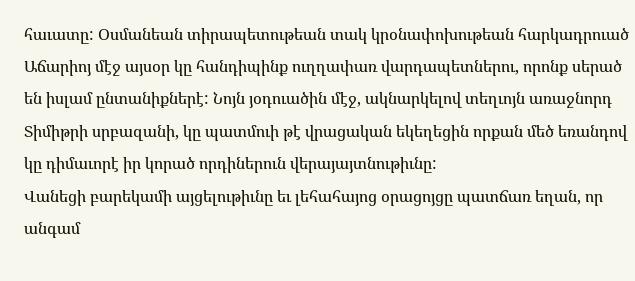հաւատը: Օսմանեան տիրապետութեան տակ կրօնափոխութեան հարկադրուած Աճարիոյ մէջ այսօր կը հանդիպինք ուղղափառ վարդապետներու, որոնք սերած են իսլամ ընտանիքներէ: Նոյն յօդուածին մէջ, ակնարկելով տեղւոյն առաջնորդ Տիմիթրի սրբազանի, կը պատմուի թէ վրացական եկեղեցին որքան մեծ եռանդով կը դիմաւորէ իր կորած որդիներուն վերայայտնութիւնը:
Վանեցի բարեկամի այցելութիւնը եւ լեհահայոց օրացոյցը պատճառ եղան, որ անգամ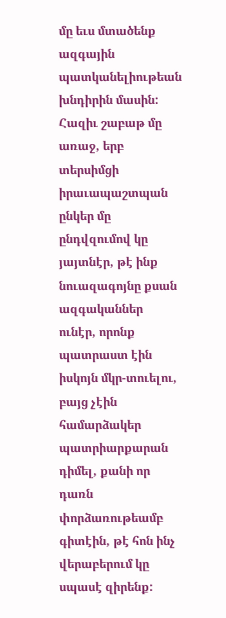մը եւս մտածենք ազգային պատկանելիութեան խնդիրին մասին: Հազիւ շաբաթ մը առաջ, երբ տերսիմցի իրաւապաշտպան ընկեր մը ընդվզումով կը յայտնէր, թէ ինք նուազագոյնը քսան ազգականներ ունէր, որոնք պատրաստ էին իսկոյն մկր-տուելու, բայց չէին համարձակեր պատրիարքարան դիմել, քանի որ դառն փորձառութեամբ գիտէին, թէ հոն ինչ վերաբերում կը սպասէ զիրենք: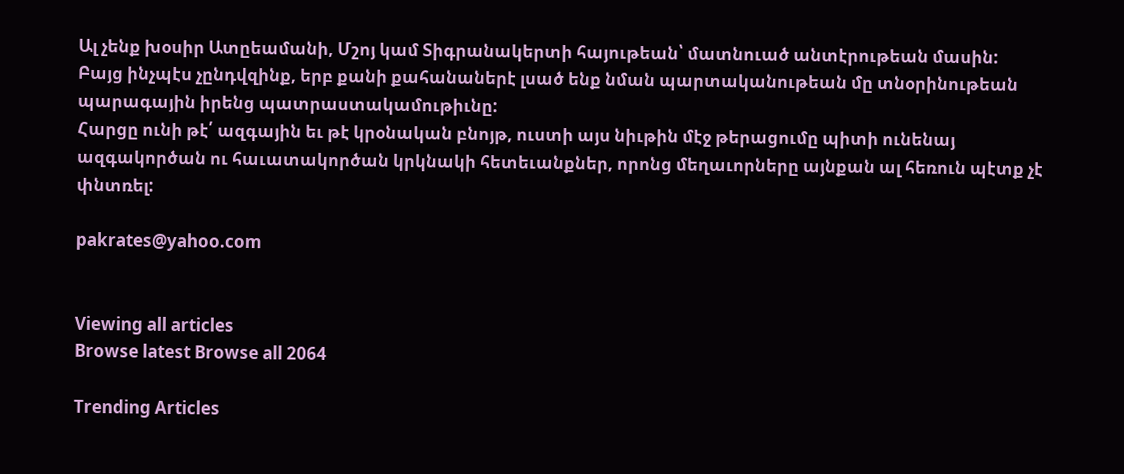Ալ չենք խօսիր Ատըեամանի, Մշոյ կամ Տիգրանակերտի հայութեան՝ մատնուած անտէրութեան մասին:
Բայց ինչպէս չընդվզինք, երբ քանի քահանաներէ լսած ենք նման պարտականութեան մը տնօրինութեան պարագային իրենց պատրաստակամութիւնը:
Հարցը ունի թէ՛ ազգային եւ թէ կրօնական բնոյթ, ուստի այս նիւթին մէջ թերացումը պիտի ունենայ ազգակործան ու հաւատակործան կրկնակի հետեւանքներ, որոնց մեղաւորները այնքան ալ հեռուն պէտք չէ փնտռել:

pakrates@yahoo.com


Viewing all articles
Browse latest Browse all 2064

Trending Articles